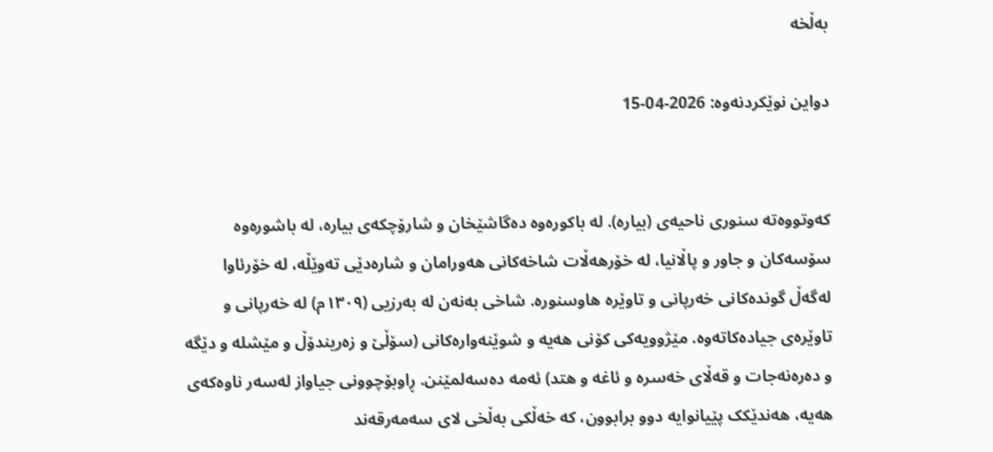بەڵخە

دواین نوێکردنەوە: 2026-04-15


کەوتووەتە سنوری ناحیەی (بیارە). لە باکورەوە دەگاشێخان و شارۆچکەی بیارە، لە باشورەوە سۆسەکان و جاور و پاڵانیا، لە خۆرهەڵات شاخەکانی هەورامان و شارەدێی تەوێڵە، لە خۆرئاوا لەگەڵ گوندەکانی خەرپانی و تاوێرە هاوسنورە. شاخی بەنەن لە بەرزیی (١٣٠٩م) لە خەرپانی و تاوێرەی جیادەکاتەوە. مێژوویەکی کۆنی هەیە و شوێنەوارەکانی (سۆڵێ و زەریندۆڵ و مێشلە و دێگە و دەرەنەجات و قەڵای خەسرە و ئاغە و هتد) ئەمە دەسەلمێنن. ڕاوبۆچوونی جیاواز لەسەر ناوەکەی هەیە، هەندێکک پێیانوایە دوو برابوون، کە خەڵکی بەڵخی لای سەمەرقەند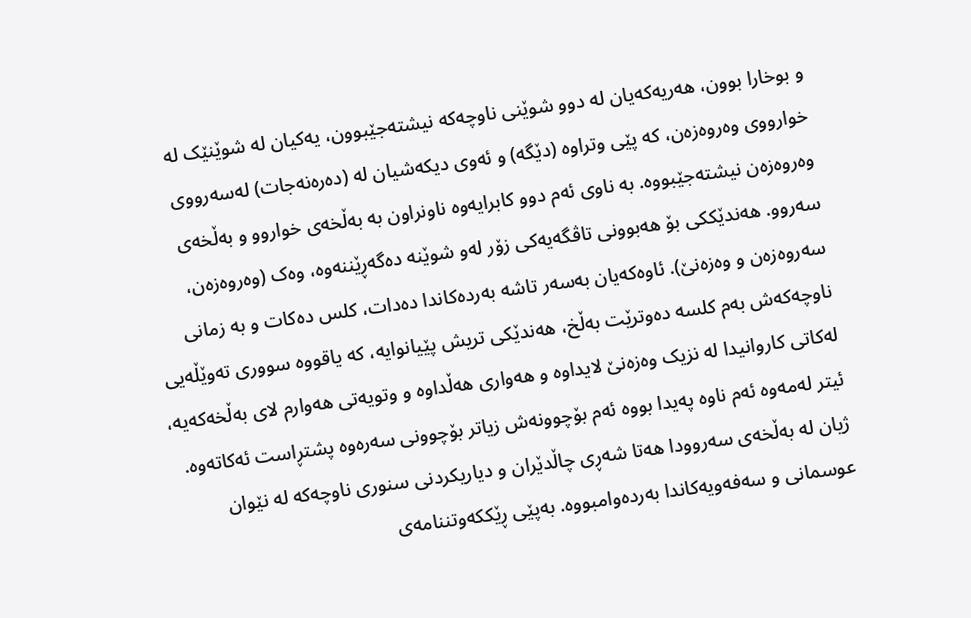و بوخارا بوون، هەریەکەیان لە دوو شوێنی ناوچەکە نیشتەجێبوون، یەکیان لە شوێنێک لە خوارووی وەروەزەن، کە پێی وتراوە (دێگە) و ئەوی دیکەشیان لە (دەرەنەجات) لەسەرووی وەروەزەن نیشتەجێبووە. بە ناوی ئەم دوو کابرایەوە ناونراون بە بەڵخەی خواروو و بەڵخەی سەروو. هەندێککی بۆ هەبوونی تاڤگەیەکی زۆر لەو شوێنە دەگەڕێننەوه،‌ وەک (وەروەزەن، سەروەزەن و وەزەنێ). ئاوەکەیان بەسەر تاشە بەردەکاندا دەدات، کلس دەکات و بە زمانی ناوچەکەش بەم کلسە دەوترێت بەڵخ، هەندێکی تریش پێیانوایە، کە یاقووە سووری تەوێڵەیی لەکاتی کاروانیدا لە نزیک وەزەنێ لایداوە و هەواری هەڵداوە و وتویەتی هەوارم لای بەڵخەکەیە، ئیتر لەمەوە ئەم ناوە پەیدا بووە ئەم بۆچوونەش زیاتر بۆچوونی سەرەوە پشتڕاست ئەکاتەوە. ژیان لە بەڵخەی سەروودا هەتا شەڕی چاڵدێران و دیاریکردنی سنوری ناوچەکە لە نێوان عوسمانی و سەفەویەکاندا بەردەوامبووە. بەپێی ڕێککەوتننامەی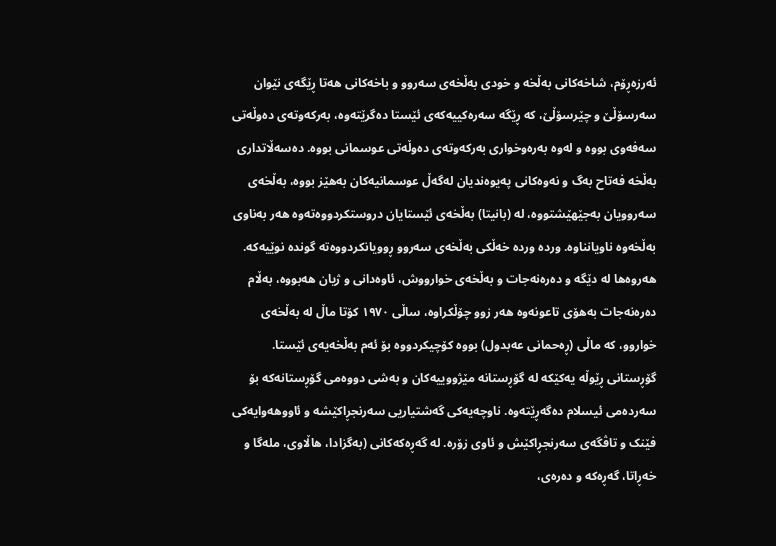ئەرزەڕۆم، شاخەکانی بەڵخە و خودی بەڵخەی سەروو و باخەکانی هەتا ڕێگەی نێوان سەرسۆڵێ و چێرسۆڵێ، کە ڕێگە سەرەکییەکەی ئێستا دەگرێتەوە، بەرکەوتەی دەوڵەتی سەفەوی بووە و لەوە بەرەوخواری بەرکەوتەی دەوڵەتی عوسمانی بووە. دەسەڵاتداری بەڵخە فەتاح بەگ و نەوەکانی پەیوەندیان لەگەڵ عوسمانیەکان بەهێز بووە، بەڵخەی سەروویان بەجێهێشتووە، لە (بانیتا) بەڵخەی ئێستایان دروستکردووەتەوە هەر بەناوی بەڵخەوە ناویانناوە. وردە وردە خەڵکی بەڵخەی سەروو ڕوویانکردووەتە گوندە نوێیەکە. هەروەها لە دێگە و دەرەنەجات و بەڵخەی خوارووش، ئاوەدانی و ژیان هەبووە، بەڵام دەرەنەجات بەهۆی تاعونەوە هەر زوو چۆڵکراوە، ساڵی ١٩٧٠ کۆتا ماڵ لە بەڵخەی خواروو، کە ماڵی (ڕەحمانی عەبدول) بووە کۆچیکردووە بۆ ئەم بەڵخەیەی ئێستا. گۆڕستانی ڕێوڵە یەکێکە لە گۆڕستانە مێژووییەکان و بەشی دووەمی گۆڕستانەکە بۆ سەردەمی ئیسلام دەگەڕێتەوە. ناوچەیەکی گەشتیاریی سەرنجڕاکێشە و ئاووهەوایەکی فێنک و تاڤگەی سەرنجڕاکێش و ئاوی زۆرە. لە گەڕەکەکانی (بەگزادا، هاڵاوی، ملەگا و خەڕاتا، گەڕەکە و دەرەی،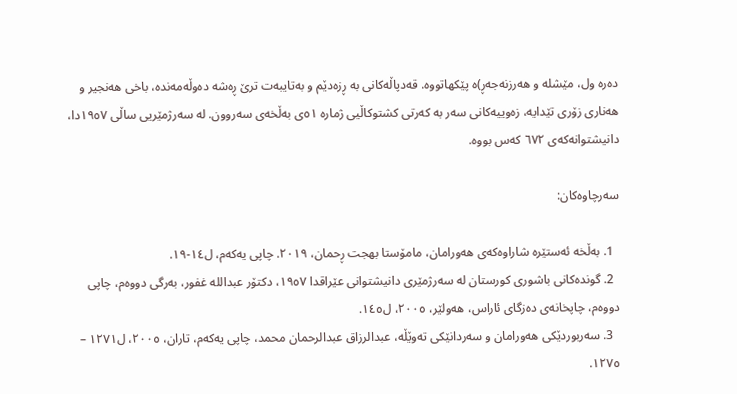دەرە ول، مێشلە و هەرزنەجەڕ)ە پێکهاتووە. قەدپاڵەکانی بە ڕزەدێم و بەتایبەت ترێ ڕەشە دەوڵەمەندە، باخی هەنجیر و هەناری زۆری تێدایە، زەوییەکانی سەر بە کەرتی کشتوکاڵیی ژمارە ٥١ی بەڵخەی سەروون. لە سەرژمێریی ساڵی ١٩٥٧دا، دانیشتوانەکەی ٦٧٢ کەس بووە.

سەرچاوەکان:

  1. بەڵخە ئەستێرە شاراوەکەی هەورامان، مامۆستا بهجت ڕحمان، ٢٠١٩. چاپی یەکەم، ل١٤-١٩.
  2. گوندەکانی باشوری کورستان لە سەرژمێری دانیشتوانی عێراقدا ١٩٥٧، دکتۆر عبداللە‌ غفور، بەرگی دووەم، چاپی دووەم، چاپخانەی دەزگای ئاراس، هەولێر، ٢٠٠٥، ل١٤٥.
  3. سەربوردێکی هەورامان و سەردانێکی تەوێڵە، عبدالرزاق عبدالرحمان محمد، چاپی یەکەم، تاران، ٢٠٠٥، ل١٢٧١ – ١٢٧٥.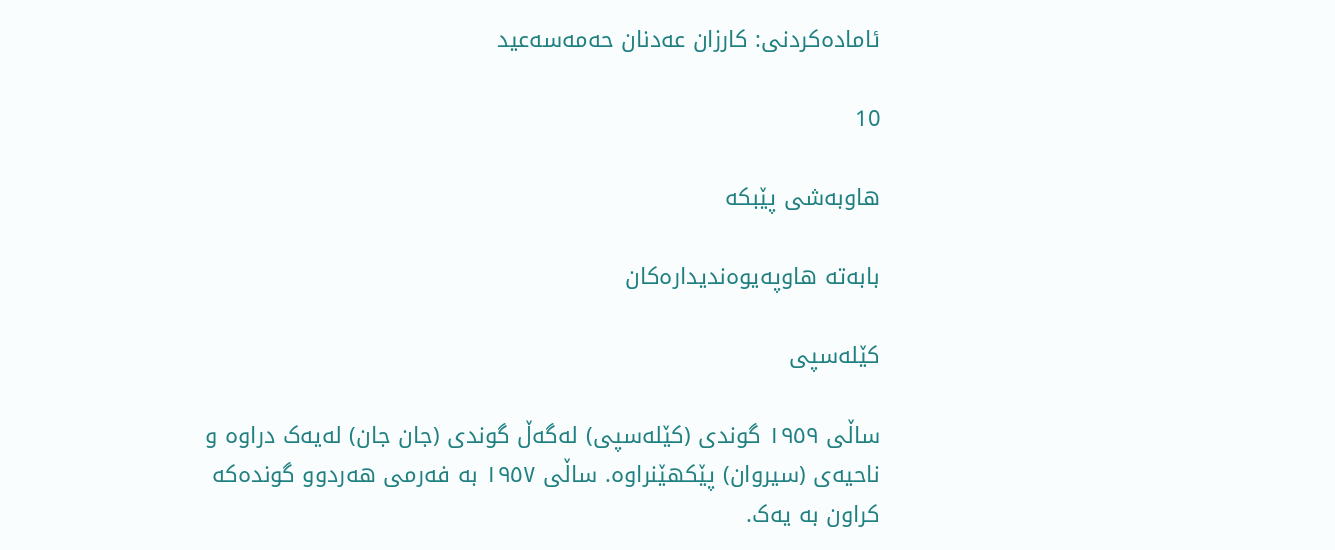ئامادەکردنی: کارزان عەدنان حەمەسەعید

10

هاوبەشی پێبکە

بابەتە هاوپەیوەندیدارەکان

کێلەسپی

ساڵی ١٩٥٩ گوندی (کێلەسپی) لەگەڵ گوندی (جان جان) لەیەک دراوە و ناحیەی (سیروان) پێکهێنراوە. ساڵی ١٩٥٧ بە فەرمی هەردوو گوندەکە کراون بە یەک.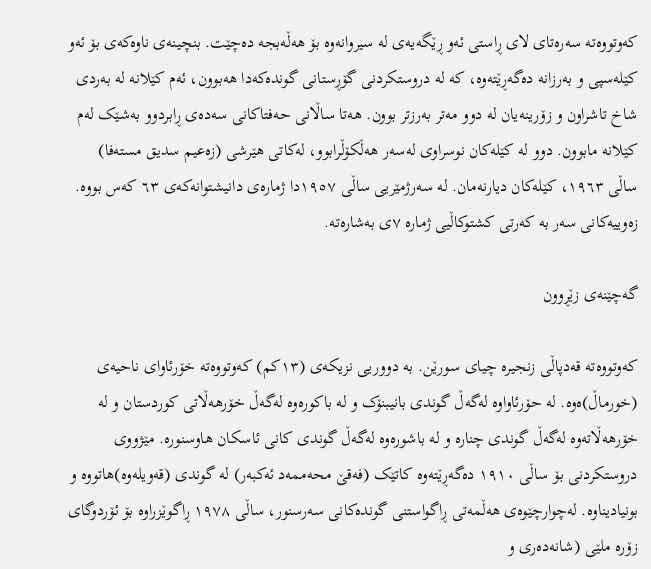کەوتووەتە سەرەتای لای ڕاستی ئەو ڕێگەیەی لە سیروانەوە بۆ هەڵەبجە دەچێت. بنچینەی ناوەکەی بۆ ئەو کێلەسپی و بەرزانە دەگەڕێتەوە، کە لە دروستکردنی گۆڕستانی گوندەکەدا هەبوون، ئەم کێلانە لە بەردی شاخ تاشراون و زۆرینەیان لە دوو مەتر بەرزتر بوون. هەتا ساڵانی حەفتاکانی سەدەی ڕابردوو بەشێک لەم کێلانە مابوون. دوو لە کێلەکان نوسراوی لەسەر هەڵکۆڵرابوو، لەکاتی هێرشی (زەعیم سدیق مستەفا) ساڵی ١٩٦٣، کێلەکان دیارنەمان. لە سەرژمێریی ساڵی ١٩٥٧دا ژمارەی دانیشتوانەکەی ٦٣ کەس بووە. زەوییەکانی سەر بە کەرتی کشتوکاڵیی ژمارە ٧ی بەشارەتە.

گەچێنەی زێڕوون

کەوتووەتە قەدپاڵی زنجیرە چیای سورێن. بە دووریی نزیکەی (١٣کم) کەوتووەتە خۆرئاوای ناحیە‌ی (خورماڵ)ەوە. لە حۆرئاواوە لەگەڵ گوندی بانیبنۆک و لە باکورەوە لەگەڵ خۆرهەڵاتی کوردستان و لە خۆرهەڵاتەوە لەگەڵ گوندی چنارە و لە باشورەوە لەگەڵ گوندی کانی ئاسکان هاوسنورە. مێژووی دروستکردنی بۆ ساڵی ١٩١٠ دەگەڕێتەوە کاتێک (فەقێ محەممەد ئەکبەر) لە گوندی (قەویلەوە)هاتووە و بونیادیناوە. لەچوارچێوەی هەڵمەتی ڕاگواستنی گوندەکانی سەرسنور، ساڵی ١٩٧٨ ڕاگوێزراوە بۆ ئۆردوگای زۆرە ملێی (شانەدەری و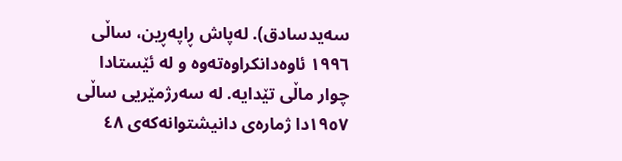سەیدسادق). لەپاش ڕاپەڕین، ‌ساڵی ١٩٩٦ ئاوەدانکراوەتەوە‌ و لە ئێستادا چوار ماڵی تێدایە. لە سەرژمێریی ساڵی ١٩٥٧دا ژمارەی دانیشتوانەکەی ٤٨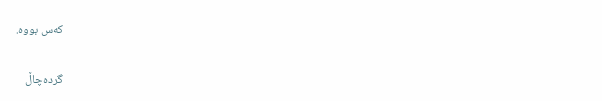کەس بووە.

گردەچاڵ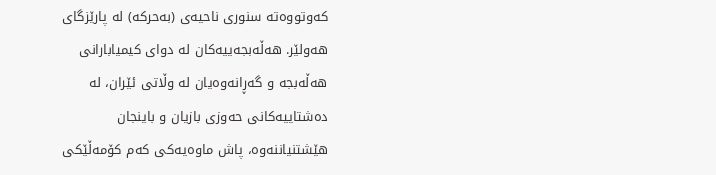کەوتووەتە سنوری ناحیەی (بەحرکە) لە پارێزگای هەولێر. هەڵەبجەییەکان لە دوای کیمیابارانی هەڵەبجە و گەڕانەوەیان لە وڵاتی ئێران، لە دەشتاییەکانی حەوزی بازیان و باینجان هێشتنیاننەوە، پاش ماوەیەکی کەم کۆمەڵێکی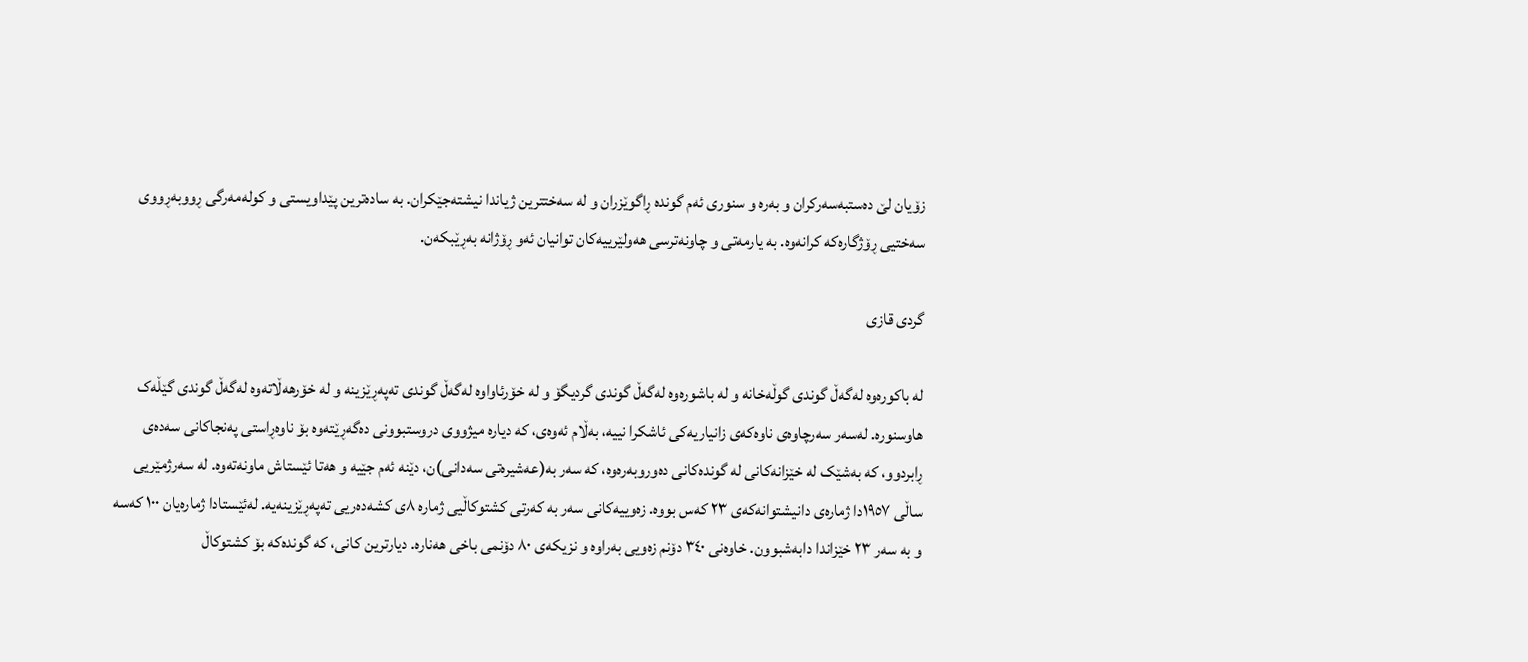زۆیان لێ دەستبەسەرکران و بەره ‌و سنوری ئەم گوندە ڕاگوێزران و لە سەختترین ژیاندا نیشتەجێکران. بە سادەترین پێداویستی و کولەمەرگی ڕووبەڕووی سەختیی ڕۆژگارەکە کرانەوە. بە یارمەتی و چاونەترسی هەولێرییەکان توانیان ئەو ڕۆژانە بەڕێبکەن.

گردی قازی

لە باکورەوە لەگەڵ گوندی گوڵەخانە و لە باشورەوە لەگەڵ گوندی گردیگۆ و لە خۆرئاواوە لەگەڵ گوندی تەپەڕێزینە و لە خۆرهەڵاتەوە لەگەڵ گوندی گێڵەک هاوسنورە. لەسەر سەرچاوەی ناوەکەی زانیاریەکی ئاشکرا نییە، بەڵام ئەوەی، کە دیارە میژووی دروستبوونی دەگەڕێتەوە بۆ ناوەڕاستی پەنجاکانی سەدەی ڕابردوو، کە بەشێک لە خێزانەکانی لە گوندەکانی دەوروبەرەوە، کە سەر بە(عەشیرەتی سەدانی)ن، دێنە ئەم جێیە و هەتا ئێستاش ماونەتەوە. لە سەرژمێریی ساڵی ١٩٥٧دا ژمارەی دانیشتوانەکەی ٢٣ کەس بووە. زەوییەکانی سەر بە کەرتی کشتوکاڵیی ژمارە ٨ی کشەدەریی تەپەڕێزینەیە‌. لەئێستادا ژمارەیان ١٠٠ کەسە و بە سەر ٢٣ خێزاندا دابەشبوون. خاوەنی ٣٤٠ دۆنم زەویی بەراوە و نزیکەی ٨٠ دۆنمی باخی هەنارە. دیارترین کانی، کە گوندەکە بۆ کشتوکاڵ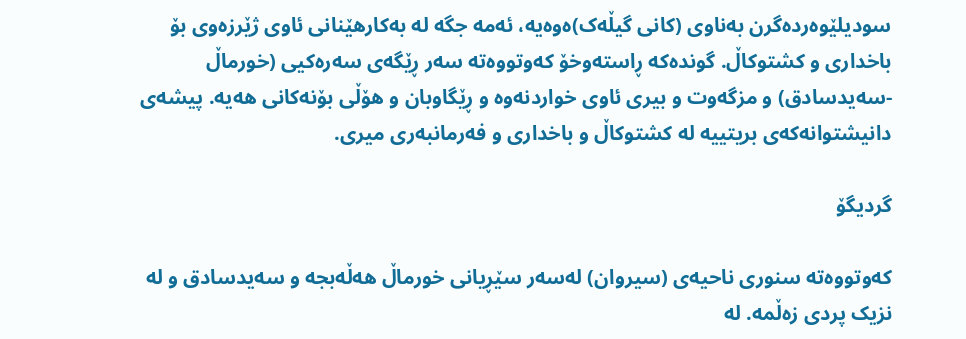سودیلێوەردەگرن بەناوی (کانی گیڵەک)ەوەیە، ئەمە جگە لە بەکارهێنانی ئاوی ژێرزەوی بۆ باخداری و کشتوکاڵ. گوندەکە ڕاستەوخۆ کەوتووەتە سەر ڕێگەی سەرەکیی (خورماڵ -سەیدسادق) و مزگەوت و بیری ئاوی خواردنەوە و ڕێگاوبان و هۆڵی بۆنەکانی هەیە. پیشەی دانیشتوانەکەی بریتییە لە کشتوکاڵ و باخداری و فەرمانبەری میری.

گردیگۆ

کەوتووەتە سنوری ناحیەی (سیروان) لەسەر سێڕیانی خورماڵ هەڵەبجە و سەیدسادق و لە نزیک پردی زەڵمە. لە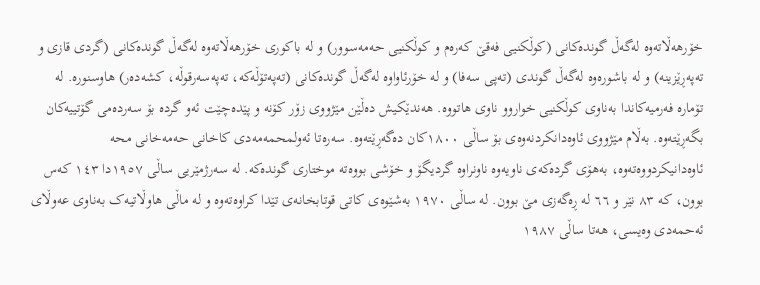خۆرهەڵاتەوە لەگەڵ گوندەکانی (کوڵکنیی فەقێ کەرەم و کوڵکنیی حەمەسوور) و لە باکوری خۆرهەڵاتەوە لەگەڵ گوندەکانی (گردی قازی و تەپەڕێزینە) و لە باشورەوە لەگەڵ گوندی (تەپی سەفا) و لە خۆرئاواوە لەگەڵ گوندەکانی (تەپەتۆڵەکە، تەپەسەرقوڵە، کشەدەر) هاوسنورە. لە تۆمارە فەرمیەکاندا بەناوی کوڵکنیی خواروو ناوی هاتووە. هەندێکیش دەڵێن مێژووی زۆر کۆنە و پێدەچێت ئەو گردە بۆ سەردەمی گۆتییەکان بگەڕێتەوە. بەڵام مێژووی ئاوەدانکردنەوەی بۆ ساڵی ١٨٠٠کان دەگەڕێتەوە. سەرەتا ئەولمحمەمەدی کاخانی حەمەخانی محە ئاوەدانیکردووەتەوە، بەهۆی گردەکەی ناویەوە ناونراوە گردیگۆ و خۆشی بووەتە موختاری گوندەکە. لە سەرژمێریی ساڵی ١٩٥٧دا ١٤٣ کەس بوون، کە ٨٣ نێر و ٦٦ لە ڕەگەزی مێ بوون. لە ساڵی ١٩٧٠ بەشێوەی کاتی قوتابخانەی تێدا کراوەتەوە و لە ماڵی هاوڵاتیەک بەناوی عەوڵای ئەحمەدی وەیسی، هەتا ساڵی ١٩٨٧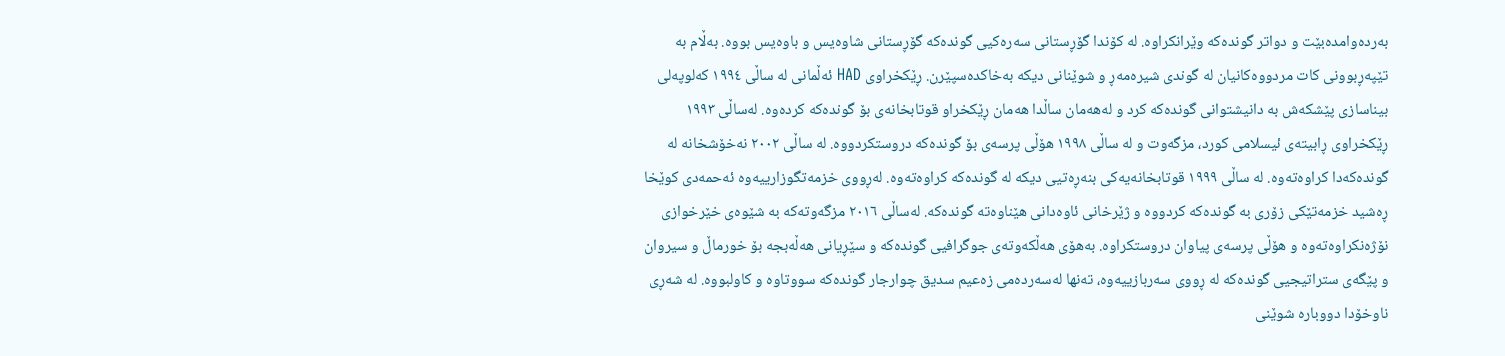بەردەوامدەبێت و دواتر گوندەکە وێرانکراوە. لە کۆندا گۆڕستانی سەرەکیی گوندەکە گۆڕستانی شاوەیس و باوەیس بووە. بەڵام بە تێپەڕبوونی کات مردووەکانیان لە گوندی شیرەمەڕ و شوێنانی دیکە بەخاکدەسپێرن. ڕێکخراوی HAD ئەڵمانی لە ساڵی ١٩٩٤ کەلوپەلی بیناسازی پێشکەش بە دانیشتوانی گوندەکە کرد و لەهەمان ساڵدا هەمان ڕێکخراو قوتابخانەی بۆ گوندەکە کردەوە. لەساڵی ١٩٩٣ ڕێکخراوی ڕابیتەی ئیسلامی کورد، مزگەوت و لە ساڵی ١٩٩٨ هۆڵی پرسەی بۆ گوندەکە دروستکردووە. لە ساڵی ٢٠٠٢ نەخۆشخانە لە گوندەکەدا کراوەتەوە. لە ساڵی ١٩٩٩ قوتابخانەیەکی بنەڕەتیی دیکە لە گوندەکە کراوەتەوە. لەڕووی خزمەتگوزارییەوە ئەحمەدی کوێخا ڕەشید خزمەتێکی زۆری بە گوندەکە کردووە و ژێرخانی ئاوەدانی هێناوەتە گوندەکە. لەساڵی ٢٠١٦ مزگەوتەکە بە شێوەی خێرخوازی نۆژەنکراوەتەوە و هۆڵی پرسەی پیاوان دروستکراوە. بەهۆی هەڵکەوتەی جوگرافیی گوندەکە و سێڕیانی هەڵەبجە بۆ خورماڵ و سیروان و پێگەی ستراتیجیی گوندەکە لە ڕووی سەربازییەوە، تەنها لەسەردەمی زەعیم سدیق چوارجار گوندەکە سووتاوە و کاولبووە. لە شەڕی ناوخۆدا دووبارە شوێنی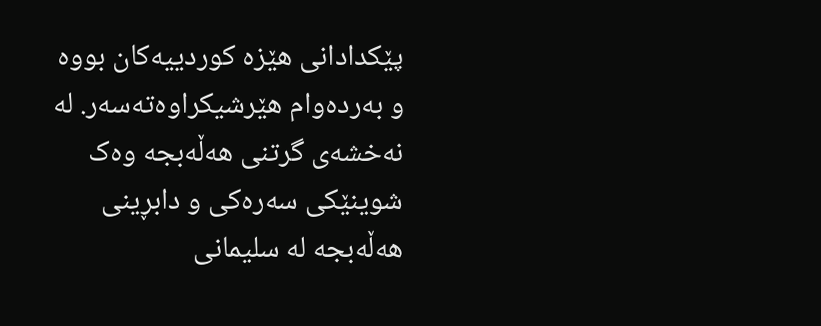پێکدادانی هێزە کوردییەکان بووە و بەردەوام هێرشیکراوەتەسەر. لە نەخشەی گرتنی هەڵەبجە وەک شوینێکی سەرەکی و دابڕینی هەڵەبجە لە سلیمانی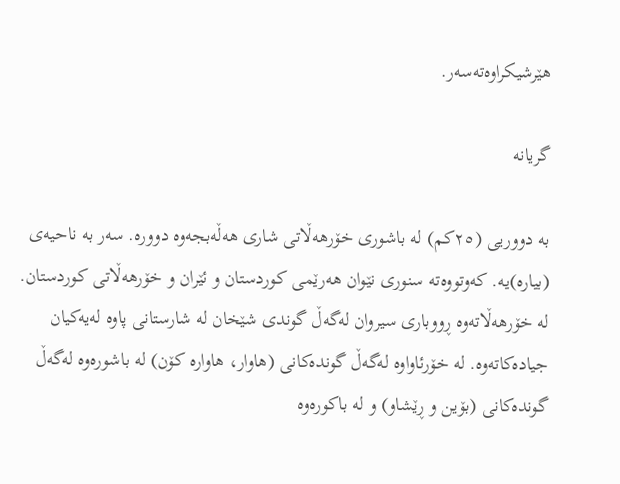هێرشیکراوەتەسەر.

گریانە

بە دووریی (٢٥کم) لە باشورى خۆرهەڵاتى شاری هەڵەبجەوە دوورە. سەر بە ناحیەی (بیارە)یە. کەوتووەتە سنوری نێوان هەرێمی کوردستان و ئێران و خۆرهەڵاتی کوردستان. لە خۆرهەڵاتەوە ڕووباری سیروان لەگەڵ گوندی شێخان لە شارستانی پاوە لەیەکیان جیادەکاتەوە. له خۆرئاواوە لەگەڵ گوندەکانی (هاوار، هاوارە کۆن) لە باشورەوە لەگەڵ گوندەکانی (بۆین و ڕێشاو) و لە باکورەوە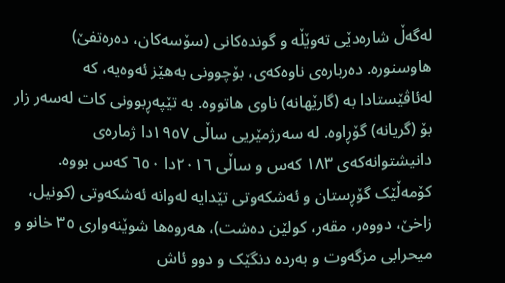لەگەڵ شارەدێی تەوێڵە و گوندەکانی (سۆسەکان، دەرەتفێ) هاوسنوره. دەربارەی ناوەکەی، بۆچوونی بەهێز ئەوەیە، کە لەئاڤێستادا بە (گارێهانە) ناوی هاتووە. بە تێپەڕبوونی کات لەسەر زار بۆ (گریانە) گۆڕاوە. لە سەرژمێریی ساڵی ١٩٥٧دا ژمارەی دانیشتوانەکەی ١٨٣ کەس و ساڵی ٢٠١٦دا ٦٥٠ کەس بووە. کۆمەڵێک گۆڕستان و ئەشکەوتى تێدایە لەوانە ئەشکەوتى (کونیل، زاخێ، دووەر، مقەر، کولێن دەشت)، هەروەها شوێنەواری ٣٥ خانو و میحرابی مزگەوت و بەردە دنگێک و دوو ئاش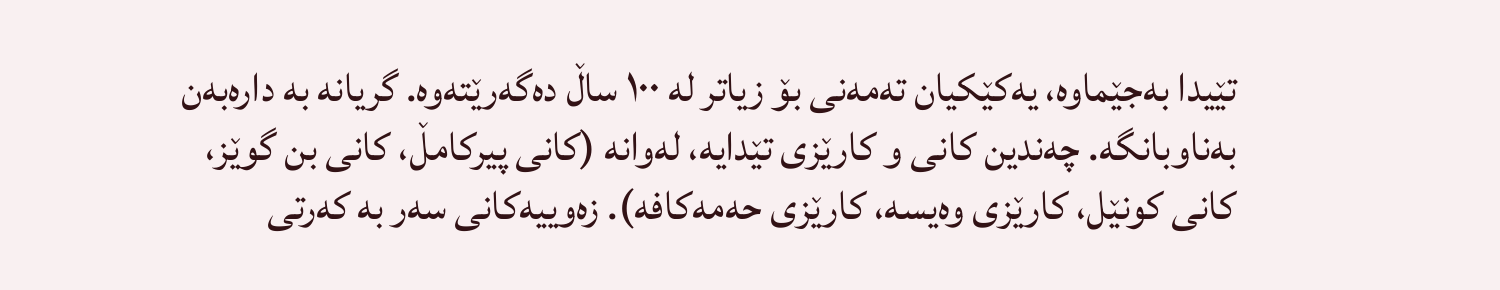تێیدا بەجێماوە، یەکێکیان تەمەنى بۆ زیاتر لە ‌١٠٠ ساڵ دەگەرێتەوه. گریانە بە دارەبەن بەناوبانگە. چەندین کانی و کارێزی‌ تێدایە، لەوانە (کانی پیرکامڵ، کانی بن گوێز، کانی کونێل، کارێزی وەیسە، کارێزی حەمەکافە). زەوییەکانی سەر بە کەرتی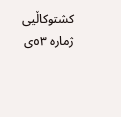کشتوکاڵیی ژمارە ٥٣ی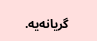گریانەیە‌.